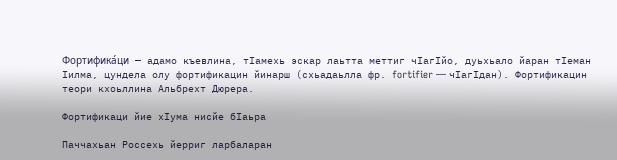Фортифика́ци — адамо къевлина, тӀамехь эскар лаьтта меттиг чӀагӀйо, дуьхьало йаран тӀеман Ӏилма, цундела олу фортификацин йинарш (схьадаьлла фр. fortifier — чӀагӀдан). Фортификацин теори кхоьллина Альбрехт Дюрера.

Фортификаци йие хӀума нисйе бӀаьра

Паччахьан Россехь йерриг ларбаларан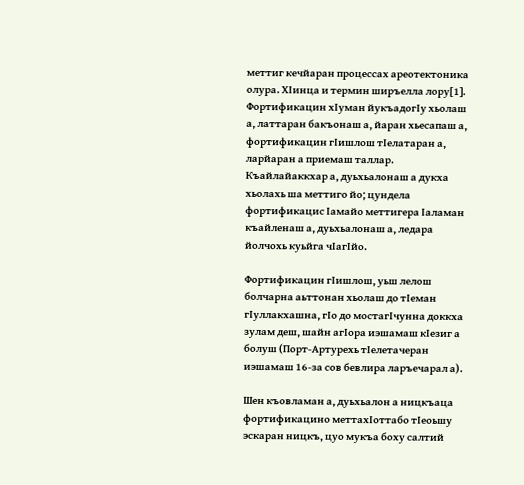меттиг кечйаран процессах ареотектоника олура. ХӀинца и термин ширъелла лору[1]. Фортификацин хӀуман йукъадогӀу хьолаш а, латтаран бакъонаш а, йаран хьесапаш а, фортификацин гӀишлош тӀелатаран а, ларйаран а приемаш таллар. Къайлайаккхар а, дуьхьалонаш а дукха хьолахь ша меттиго йо; цундела фортификацис Ӏамайо меттигера Ӏаламан къайленаш а, дуьхьалонаш а, ледара йолчохь куьйга чӀагӀйо.

Фортификацин гӀишлош, уьш лелош болчарна аьттонан хьолаш до тӀеман гӀуллакхашна, гӀо до мостагӀчунна доккха зулам деш, шайн агӀора иэшамаш кӀезиг а болуш (Порт-Артурехь тӀелетачеран иэшамаш 16-за сов бевлира ларъечарал а).

Шен къовламан а, дуьхьалон а ницкъаца фортификацино меттахӀоттабо тӀеоьшу эскаран ницкъ, цуо мукъа боху салтий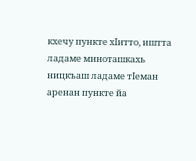кхечу пункте хӀитто, иштта ладаме миноташкахь ницкъаш ладаме тӀеман аренан пункте йа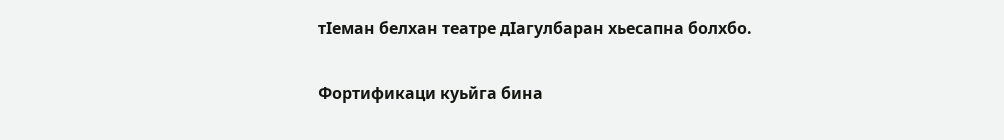тӀеман белхан театре дӀагулбаран хьесапна болхбо.

Фортификаци куьйга бина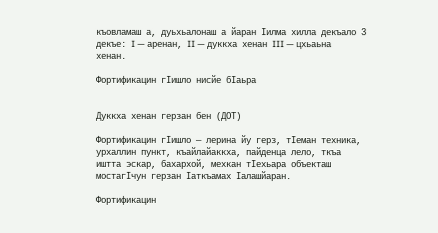къовламаш а, дуьхьалонаш а йаран Ӏилма хилла декъало 3 декъе: I — аренан, II — дуккха хенан III — цхьаьна хенан.

Фортификацин гӀишло нисйе бӀаьра


Дуккха хенан герзан бен (ДОТ)

Фортификацин гӀишло — лерина йу герз, тӀеман техника, урхаллин пункт, къайлайаккха, пайденца лело, ткъа иштта эскар, бахархой, мехкан тӀехьара объекташ мостагӀчун герзан Ӏаткъамах Ӏалашйаран.

Фортификацин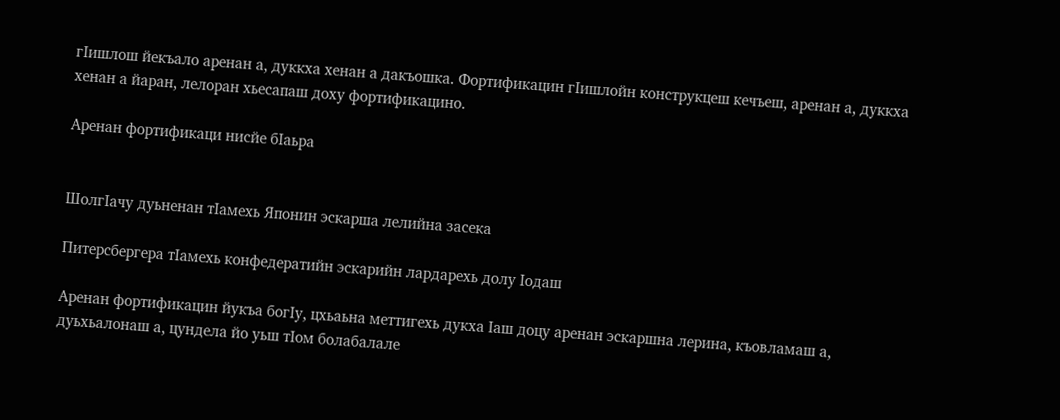гӀишлош йекъало аренан а, дуккха хенан а дакъошка. Фортификацин гӀишлойн конструкцеш кечъеш, аренан а, дуккха хенан а йаран, лелоран хьесапаш доху фортификацино.

Аренан фортификаци нисйе бӀаьра


ШолгӀачу дуьненан тӀамехь Японин эскарша лелийна засека

Питерсбергера тӀамехь конфедератийн эскарийн лардарехь долу Ӏодаш

Аренан фортификацин йукъа богӀу, цхьаьна меттигехь дукха Ӏаш доцу аренан эскаршна лерина, къовламаш а, дуьхьалонаш а, цундела йо уьш тӀом болабалале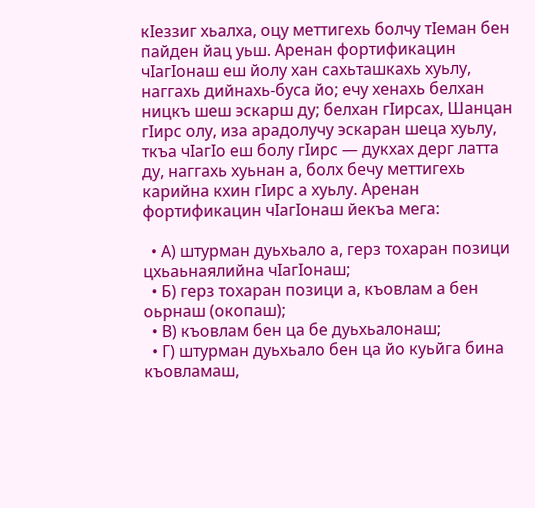кӀеззиг хьалха, оцу меттигехь болчу тӀеман бен пайден йац уьш. Аренан фортификацин чӀагӀонаш еш йолу хан сахьташкахь хуьлу, наггахь дийнахь-буса йо; ечу хенахь белхан ницкъ шеш эскарш ду; белхан гӀирсах, Шанцан гӀирс олу, иза арадолучу эскаран шеца хуьлу, ткъа чӀагӀо еш болу гӀирс — дукхах дерг латта ду, наггахь хуьнан а, болх бечу меттигехь карийна кхин гӀирс а хуьлу. Аренан фортификацин чӀагӀонаш йекъа мега:

  • А) штурман дуьхьало а, герз тохаран позици цхьаьнаялийна чӀагӀонаш;
  • Б) герз тохаран позици а, къовлам а бен оьрнаш (окопаш);
  • В) къовлам бен ца бе дуьхьалонаш;
  • Г) штурман дуьхьало бен ца йо куьйга бина къовламаш,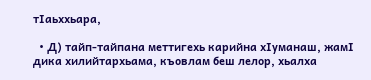тӀаьххьара,

  • Д) тайп-тайпана меттигехь карийна хӀуманаш, жамӀ дика хилийтархьама, къовлам беш лелор, хьалха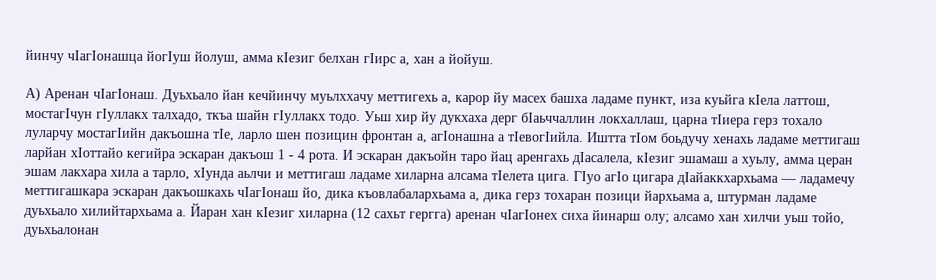йинчу чӀагӀонашца йогӀуш йолуш, амма кӀезиг белхан гӀирс а, хан а йойуш.

А) Аренан чӀагӀонаш. Дуьхьало йан кечйинчу муьлххачу меттигехь а, карор йу масех башха ладаме пункт, иза куьйга кӀела латтош, мостагӀчун гӀуллакх талхадо, ткъа шайн гӀуллакх тодо. Уьш хир йу дукхаха дерг бӀаьччаллин локхаллаш, царна тӀиера герз тохало луларчу мостагӀийн дакъошна тӀе, ларло шен позицин фронтан а, агӀонашна а тӀевогӀийла. Иштта тӀом боьдучу хенахь ладаме меттигаш ларйан хӀоттайо кегийра эскаран дакъош 1 - 4 рота. И эскаран дакъойн таро йац аренгахь дӀасалела, кӀезиг эшамаш а хуьлу, амма церан эшам лакхара хила а тарло, хӀунда аьлчи и меттигаш ладаме хиларна алсама тӀелета цига. ГӀуо агӀо цигара дӀайаккхархьама — ладамечу меттигашкара эскаран дакъошкахь чӀагӀонаш йо, дика къовлабалархьама а, дика герз тохаран позици йархьама а, штурман ладаме дуьхьало хилийтархьама а. Йаран хан кӀезиг хиларна (12 сахьт гергга) аренан чӀагӀонех сиха йинарш олу; алсамо хан хилчи уьш тойо, дуьхьалонан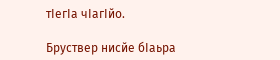тӀегӀа чӀагӀйо.

Бруствер нисйе бӀаьра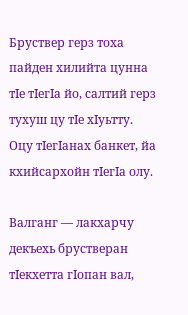Бруствер герз тоха пайден хилийта цунна тӀе тӀегӀа йо, салтий герз тухуш цу тӀе хӀуьтту. Оцу тӀегӀанах банкет, йа кхийсархойн тӀегӀа олу.

Валганг — лакхарчу декъехь брустверан тӀекхетта гӀопан вал,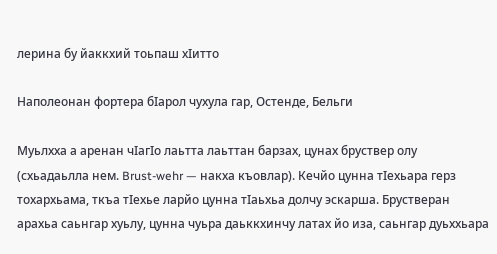лерина бу йаккхий тоьпаш хӀитто

Наполеонан фортера бӀарол чухула гар, Остенде, Бельги

Муьлхха а аренан чӀагӀо лаьтта лаьттан барзах, цунах бруствер олу (схьадаьлла нем. Brust-wehr — накха къовлар). Кечйо цунна тӀехьара герз тохархьама, ткъа тӀехье ларйо цунна тӀаьхьа долчу эскарша. Брустверан арахьа саьнгар хуьлу, цунна чуьра даьккхинчу латах йо иза, саьнгар дуьххьара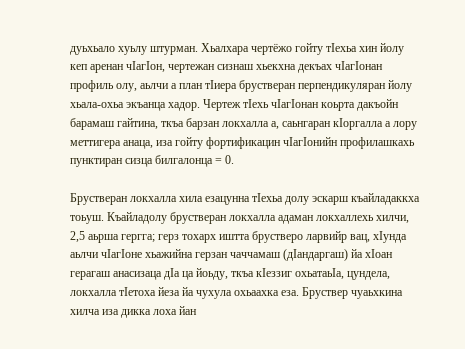дуьхьало хуьлу штурман. Хьалхара чертёжо гойту тӀехьа хин йолу кеп аренан чӀагӀон, чертежан сизнаш хьекхна декъах чӀагӀонан профиль олу, аьлчи а план тӀиера брустверан перпендикуляран йолу хьала-охьа экъанца хадор. Чертеж тӀехь чӀагӀонан коьрта дакъойн барамаш гайтина, ткъа барзан локхалла а, саьнгаран кӀоргалла а лору меттигера анаца, иза гойту фортификацин чӀагӀонийн профилашкахь пунктиран сизца билгалонца = 0.

Брустверан локхалла хила езацунна тӀехьа долу эскарш къайладаккха тоьуш. Къайладолу брустверан локхалла адаман локхаллехь хилчи, 2,5 аьрша гергга; герз тохарх иштта брустверо ларвийр вац, хӀунда аьлчи чӀагӀоне хьажийна герзан чаччамаш (дӀандаргаш) йа хӀоан герагаш анасизаца дӀа ца йоьду, ткъа кӀеззиг охьатаьӀа, цундела, локхалла тӀетоха йеза йа чухула охьаахка еза. Бруствер чуаьхкина хилча иза дикка лоха йан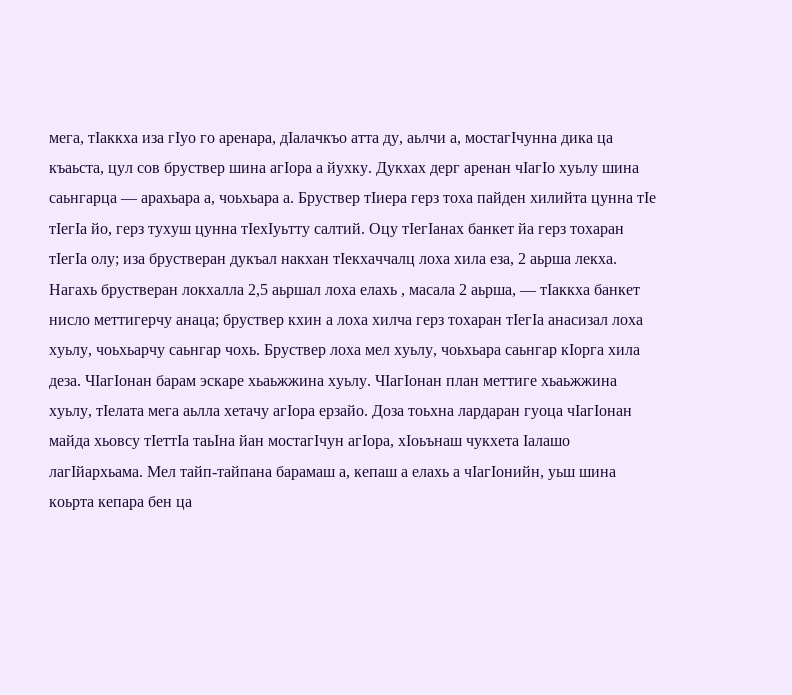мега, тӀаккха иза гӀуо го аренара, дӀалачкъо атта ду, аьлчи а, мостагӀчунна дика ца къаьста, цул сов бруствер шина агӀора а йухку. Дукхах дерг аренан чӀагӀо хуьлу шина саьнгарца — арахьара а, чоьхьара а. Бруствер тӀиера герз тоха пайден хилийта цунна тӀе тӀегӀа йо, герз тухуш цунна тӀехӀуьтту салтий. Оцу тӀегӀанах банкет йа герз тохаран тӀегӀа олу; иза брустверан дукъал накхан тӀекхаччалц лоха хила еза, 2 аьрша лекха. Нагахь брустверан локхалла 2,5 аьршал лоха елахь , масала 2 аьрша, — тӀаккха банкет нисло меттигерчу анаца; бруствер кхин а лоха хилча герз тохаран тӀегӀа анасизал лоха хуьлу, чоьхьарчу саьнгар чохь. Бруствер лоха мел хуьлу, чоьхьара саьнгар кӀорга хила деза. ЧӀагӀонан барам эскаре хьаьжжина хуьлу. ЧӀагӀонан план меттиге хьаьжжина хуьлу, тӀелата мега аьлла хетачу агӀора ерзайо. Доза тоьхна лардаран гуоца чӀагӀонан майда хьовсу тӀеттӀа таьӀна йан мостагӀчун агӀора, хӀоьънаш чукхета Ӏалашо лагӀйархьама. Мел тайп-тайпана барамаш а, кепаш а елахь а чӀагӀонийн, уьш шина коьрта кепара бен ца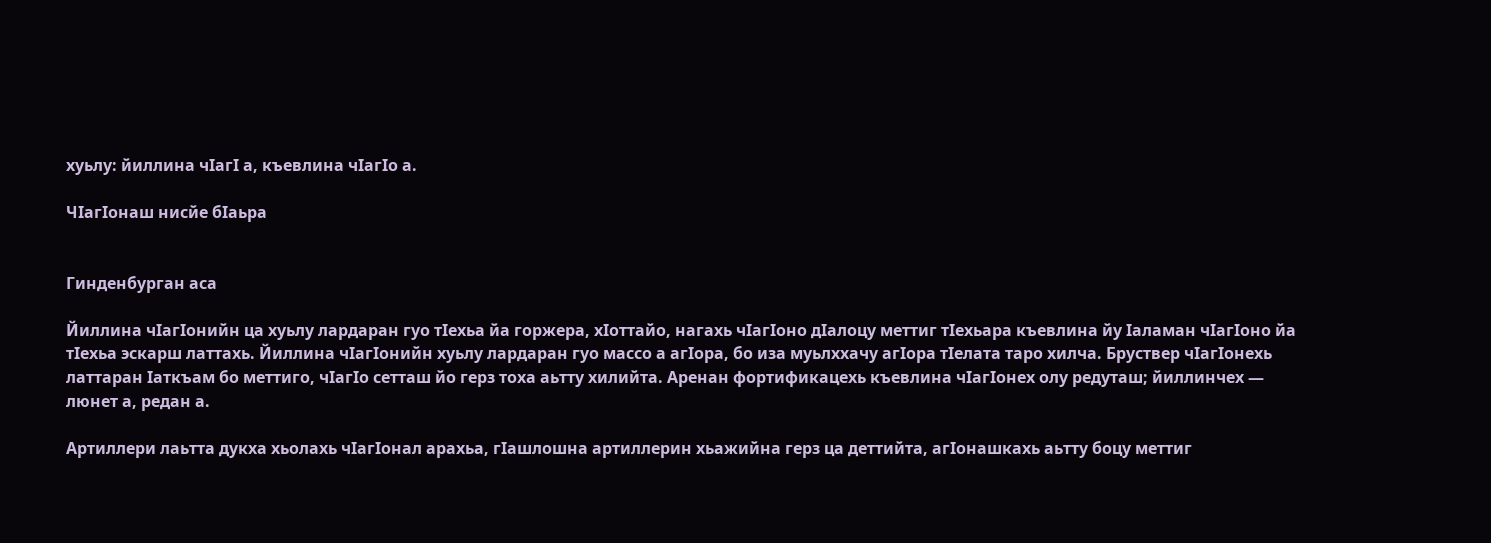хуьлу: йиллина чӀагӀ а, къевлина чӀагӀо а.

ЧӀагӀонаш нисйе бӀаьра


Гинденбурган аса

Йиллина чӀагӀонийн ца хуьлу лардаран гуо тӀехьа йа горжера, хӀоттайо, нагахь чӀагӀоно дӀалоцу меттиг тӀехьара къевлина йу Ӏаламан чӀагӀоно йа тӀехьа эскарш латтахь. Йиллина чӀагӀонийн хуьлу лардаран гуо массо а агӀора, бо иза муьлххачу агӀора тӀелата таро хилча. Бруствер чӀагӀонехь латтаран Ӏаткъам бо меттиго, чӀагӀо сетташ йо герз тоха аьтту хилийта. Аренан фортификацехь къевлина чӀагӀонех олу редуташ; йиллинчех — люнет а, редан а.

Артиллери лаьтта дукха хьолахь чӀагӀонал арахьа, гӀашлошна артиллерин хьажийна герз ца деттийта, агӀонашкахь аьтту боцу меттиг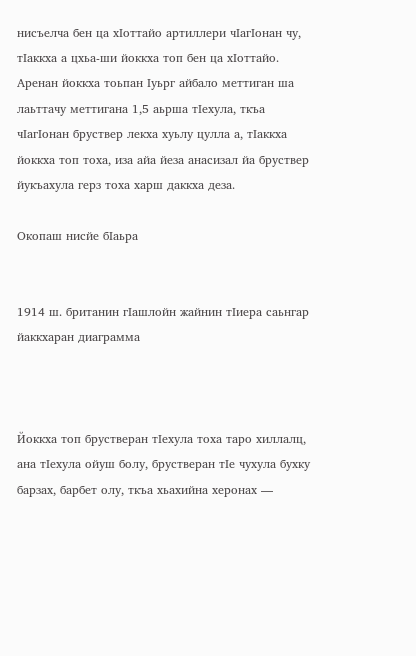нисъелча бен ца хӀоттайо артиллери чӀагӀонан чу, тӀаккха а цхьа-ши йоккха топ бен ца хӀоттайо. Аренан йоккха тоьпан Ӏуьрг айбало меттиган ша лаьттачу меттигана 1,5 аьрша тӀехула, ткъа чӀагӀонан бруствер лекха хуьлу цулла а, тӀаккха йоккха топ тоха, иза айа йеза анасизал йа бруствер йукъахула герз тоха харш даккха деза.

Окопаш нисйе бӀаьра


1914 ш. британин гӀашлойн жайнин тӀиера саьнгар йаккхаран диаграмма



Йоккха топ брустверан тӀехула тоха таро хиллалц, ана тӀехула ойуш болу, брустверан тӀе чухула бухку барзах, барбет олу, ткъа хьахийна херонах —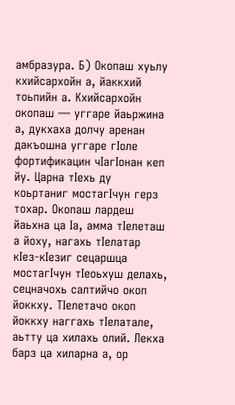амбразура. Б) Окопаш хуьлу кхийсархойн а, йаккхий тоьпийн а. Кхийсархойн окопаш — уггаре йаьржина а, дукхаха долчу аренан дакъошна уггаре гӀоле фортификацин чӀагӀонан кеп йу. Царна тӀехь ду коьртаниг мостагӀчун герз тохар. Окопаш лардеш йаьхна ца Ӏа, амма тӀелеташ а йоху, нагахь тӀелатар кӀез-кӀезиг сецаршца мостагӀчун тӀеоьхуш делахь, сецначохь салтийчо окоп йоккху. ТӀелетачо окоп йоккху наггахь тӀелатале, аьтту ца хилахь олий. Лекха барз ца хиларна а, ор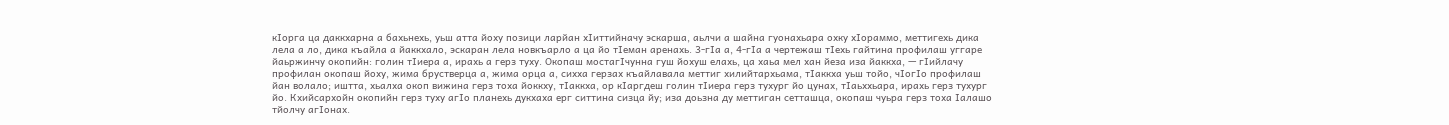кӀорга ца даккхарна а бахьнехь, уьш атта йоху позици ларйан хӀиттийначу эскарша, аьлчи а шайна гуонахьара охку хӀораммо, меттигехь дика лела а ло, дика къайла а йаккхало, эскаран лела новкъарло а ца йо тӀеман аренахь. 3-гӀа а, 4-гӀа а чертежаш тӀехь гайтина профилаш уггаре йаьржинчу окопийн: голин тӀиера а, ирахь а герз туху. Окопаш мостагӀчунна гуш йохуш елахь, ца хаьа мел хан йеза иза йаккха, — гӀийлачу профилан окопаш йоху, жима брустверца а, жима орца а, сихха герзах къайлавала меттиг хилийтархьама, тӀаккха уьш тойо, чӀогӀо профилаш йан волало; иштта, хьалха окоп вижина герз тоха йоккху, тӀаккха, ор кӀаргдеш голин тӀиера герз тухург йо цунах, тӀаьххьара, ирахь герз тухург йо. Кхийсархойн окопийн герз туху агӀо планехь дукхаха ерг ситтина сизца йу; иза доьзна ду меттиган сетташца, окопаш чуьра герз тоха Ӏалашо тйолчу агӀонах.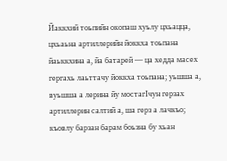Йаккхий тоьпийн окопаш хуьлу цхьацца, цхьаьна артиллерийн йоккха тоьпана йаьккхина а, йа батарей — ца хедда масех гергахь лаьттачу йоккха тоьпана; уьшша а, вуьшша а лерина йу мостагӀчун герзах артиллерин салтий а, ша герз а лачкъо; къовлу барзан барам боьзна бу хьан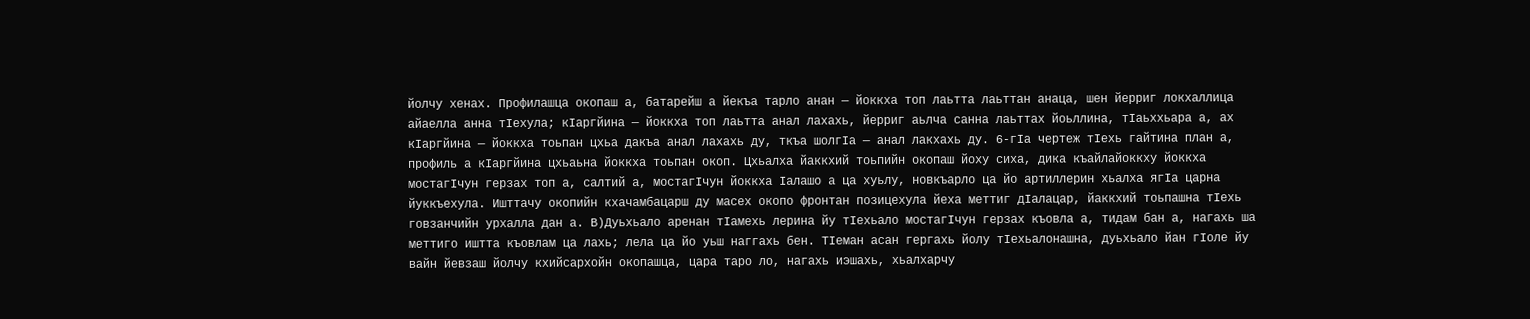йолчу хенах. Профилашца окопаш а, батарейш а йекъа тарло анан — йоккха топ лаьтта лаьттан анаца, шен йерриг локхаллица айаелла анна тӀехула; кӀаргйина — йоккха топ лаьтта анал лахахь, йерриг аьлча санна лаьттах йоьллина, тӀаьххьара а, ах кӀаргйина — йоккха тоьпан цхьа дакъа анал лахахь ду, ткъа шолгӀа — анал лакхахь ду. 6-гӀа чертеж тӀехь гайтина план а, профиль а кӀаргйина цхьаьна йоккха тоьпан окоп. Цхьалха йаккхий тоьпийн окопаш йоху сиха, дика къайлайоккху йоккха мостагӀчун герзах топ а, салтий а, мостагӀчун йоккха Ӏалашо а ца хуьлу, новкъарло ца йо артиллерин хьалха ягӀа царна йуккъехула. Ишттачу окопийн кхачамбацарш ду масех окопо фронтан позицехула йеха меттиг дӀалацар, йаккхий тоьпашна тӀехь говзанчийн урхалла дан а. В)Дуьхьало аренан тӀамехь лерина йу тӀехьало мостагӀчун герзах къовла а, тидам бан а, нагахь ша меттиго иштта къовлам ца лахь; лела ца йо уьш наггахь бен. ТӀеман асан гергахь йолу тӀехьалонашна, дуьхьало йан гӀоле йу вайн йевзаш йолчу кхийсархойн окопашца, цара таро ло, нагахь иэшахь, хьалхарчу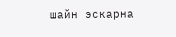шайн эскарна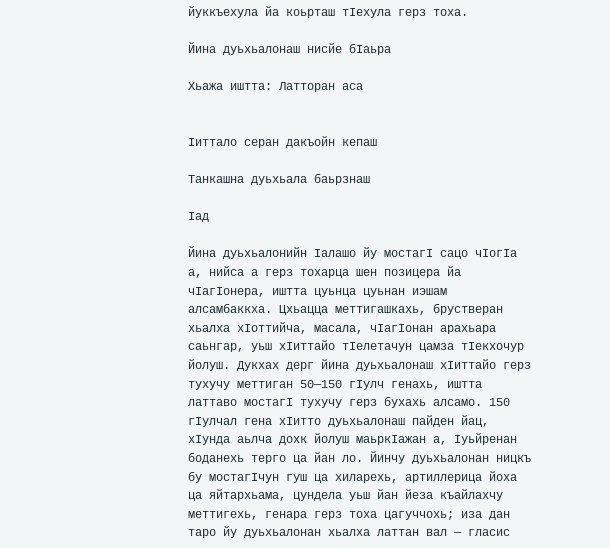йуккъехула йа коьрташ тӀехула герз тоха.

Йина дуьхьалонаш нисйе бӀаьра

Хьажа иштта: Латторан аса


Ӏиттало серан дакъойн кепаш

Танкашна дуьхьала баьрзнаш

Ӏад

Йина дуьхьалонийн Ӏалашо йу мостагӀ сацо чӀогӀа а, нийса а герз тохарца шен позицера йа чӀагӀонера, иштта цуьнца цуьнан иэшам алсамбаккха. Цхьацца меттигашкахь, брустверан хьалха хӀоттийча, масала, чӀагӀонан арахьара саьнгар, уьш хӀиттайо тӀелетачун цамза тӀекхочур йолуш. Дукхах дерг йина дуьхьалонаш хӀиттайо герз тухучу меттиган 50—150 гӀулч генахь, иштта латтаво мостагӀ тухучу герз бухахь алсамо. 150 гӀулчал гена хӀитто дуьхьалонаш пайден йац, хӀунда аьлча дохк йолуш маьркӀажан а, Ӏуьйренан боданехь терго ца йан ло. Йинчу дуьхьалонан ницкъ бу мостагӀчун гуш ца хиларехь, артиллерица йоха ца яйтархьама, цундела уьш йан йеза къайлахчу меттигехь, генара герз тоха цагуччохь; иза дан таро йу дуьхьалонан хьалха латтан вал — гласис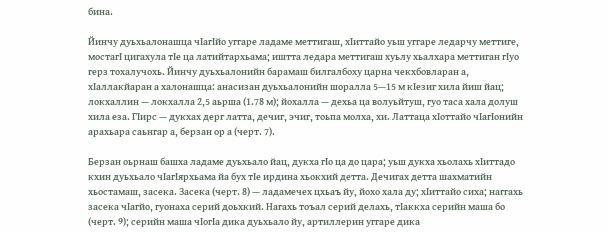бина.

Йинчу дуьхьалонашца чӀагӀйо уггаре ладаме меттигаш, хӀиттайо уьш уггаре ледарчу меттиге, мостагӀ цигахула тӀе ца латийтархьама; иштта ледара меттигаш хуьлу хьалхара меттиган гӀуо герз тохалучохь. Йинчу дуьхьалонийн барамаш билгалбоху царна чекхбовларан а, хӀаллакйаран а халонашца: анасизан дуьхьалонийн шоралла 5—15 м кӀезиг хила йиш йац; локхаллин — локхалла 2,5 аьрша (1.78 м); йохалла — дехьа ца волуьйтуш, гуо таса хала долуш хила еза. ГӀирс — дукхах дерг латта, дечиг, эчиг, тоьпа молха, хи. Латтаца хӀоттайо чӀагӀонийн арахьара саьнгар а, берзан ор а (черт. 7).

Берзан оьрнаш башха ладаме дуьхьало йац, дукха гӀо ца до цара; уьш дукха хьолахь хӀиттадо кхин дуьхьало чӀагӀярхьама йа бух тӀе ирдина хьокхий детта. Дечигах детта шахматийн хьостамаш, засека. Засека (черт. 8) — ладамечех цхьаъ йу, йохо хала ду; хӀиттайо сиха; наггахь засека чӀагйо, гуонаха серий доьхкий. Нагахь тоъал серий делахь, тӀаккха серийн маша бо (черт. 9); серийн маша чӀогӀа дика дуьхьало йу, артиллерин уггаре дика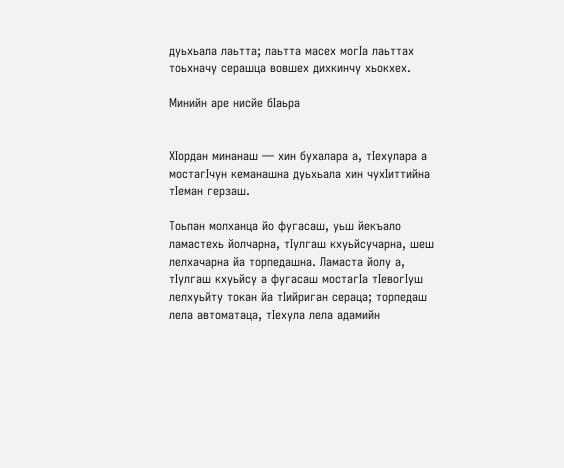дуьхьала лаьтта; лаьтта масех могӀа лаьттах тоьхначу серашца вовшех дихкинчу хьокхех.

Минийн аре нисйе бӀаьра


ХӀордан минанаш — хин бухалара а, тӀехулара а мостагӀчун кеманашна дуьхьала хин чухӀиттийна тӀеман герзаш.

Тоьпан молханца йо фугасаш, уьш йекъало ламастехь йолчарна, тӀулгаш кхуьйсучарна, шеш лелхачарна йа торпедашна. Ламаста йолу а, тӀулгаш кхуьйсу а фугасаш мостагӀа тӀевогӀуш лелхуьйту токан йа тӀийриган сераца; торпедаш лела автоматаца, тӀехула лела адамийн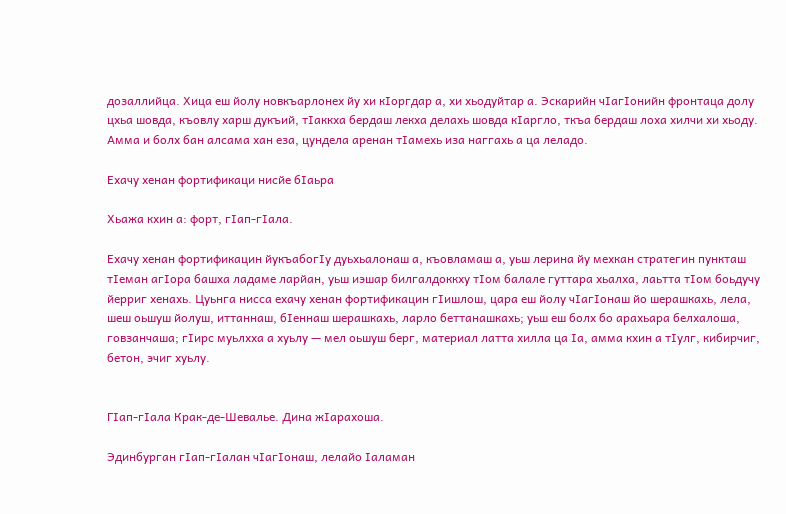дозаллийца. Хица еш йолу новкъарлонех йу хи кӀоргдар а, хи хьодуйтар а. Эскарийн чӀагӀонийн фронтаца долу цхьа шовда, къовлу харш дукъий, тӀаккха бердаш лекха делахь шовда кӀаргло, ткъа бердаш лоха хилчи хи хьоду. Амма и болх бан алсама хан еза, цундела аренан тӀамехь иза наггахь а ца леладо.

Ехачу хенан фортификаци нисйе бӀаьра

Хьажа кхин а: форт, гӀап-гӀала.

Ехачу хенан фортификацин йукъабогӀу дуьхьалонаш а, къовламаш а, уьш лерина йу мехкан стратегин пункташ тӀеман агӀора башха ладаме ларйан, уьш иэшар билгалдоккху тӀом балале гуттара хьалха, лаьтта тӀом боьдучу йерриг хенахь. Цуьнга нисса ехачу хенан фортификацин гӀишлош, цара еш йолу чӀагӀонаш йо шерашкахь, лела, шеш оьшуш йолуш, иттаннаш, бӀеннаш шерашкахь, ларло беттанашкахь; уьш еш болх бо арахьара белхалоша, говзанчаша; гӀирс муьлхха а хуьлу — мел оьшуш берг, материал латта хилла ца Ӏа, амма кхин а тӀулг, кибирчиг, бетон, эчиг хуьлу.


ГӀап-гӀала Крак-де-Шевалье. Дина жӀарахоша.

Эдинбурган гӀап-гӀалан чӀагӀонаш, лелайо Ӏаламан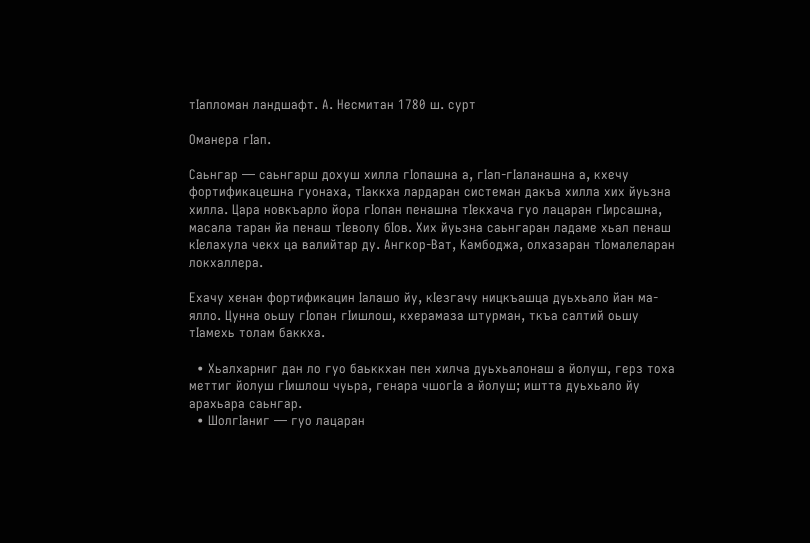тӀапломан ландшафт. А. Несмитан 1780 ш. сурт

Оманера гӀап.

Саьнгар — саьнгарш дохуш хилла гӀопашна а, гӀап-гӀаланашна а, кхечу фортификацешна гуонаха, тӀаккха лардаран системан дакъа хилла хих йуьзна хилла. Цара новкъарло йора гӀопан пенашна тӀекхача гуо лацаран гӀирсашна, масала таран йа пенаш тӀеволу бӀов. Хих йуьзна саьнгаран ладаме хьал пенаш кӀелахула чекх ца валийтар ду. Ангкор-Ват, Камбоджа, олхазаран тӀомалеларан локхаллера.

Ехачу хенан фортификацин Ӏалашо йу, кӀезгачу ницкъашца дуьхьало йан ма-ялло. Цунна оьшу гӀопан гӀишлош, кхерамаза штурман, ткъа салтий оьшу тӀамехь толам баккха.

  • Хьалхарниг дан ло гуо баьккхан пен хилча дуьхьалонаш а йолуш, герз тоха меттиг йолуш гӀишлош чуьра, генара чшогӀа а йолуш; иштта дуьхьало йу арахьара саьнгар.
  • ШолгӀаниг — гуо лацаран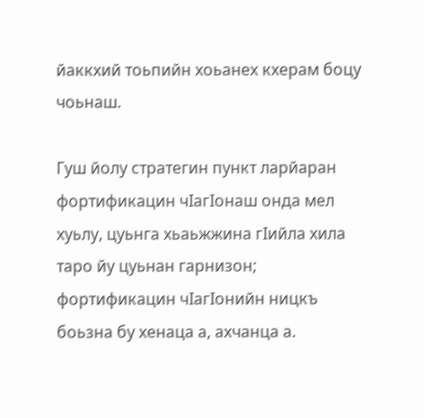йаккхий тоьпийн хоьанех кхерам боцу чоьнаш.

Гуш йолу стратегин пункт ларйаран фортификацин чӀагӀонаш онда мел хуьлу, цуьнга хьаьжжина гӀийла хила таро йу цуьнан гарнизон; фортификацин чӀагӀонийн ницкъ боьзна бу хенаца а, ахчанца а.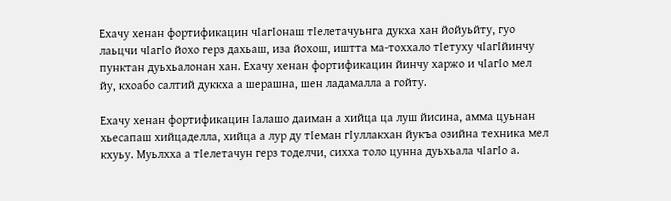Ехачу хенан фортификацин чӀагӀонаш тӀелетачуьнга дукха хан йойуьйту, гуо лаьцчи чӀагӀо йохо герз дахьаш, иза йохош, иштта ма-тоххало тӀетуху чӀагӀйинчу пунктан дуьхьалонан хан. Ехачу хенан фортификацин йинчу харжо и чӀагӀо мел йу, кхоабо салтий дуккха а шерашна, шен ладамалла а гойту.

Ехачу хенан фортификацин Ӏалашо даиман а хийца ца луш йисина, амма цуьнан хьесапаш хийцаделла, хийца а лур ду тӀеман гӀуллакхан йукъа озийна техника мел кхуьу. Муьлхха а тӀелетачун герз тоделчи, сихха толо цунна дуьхьала чӀагӀо а.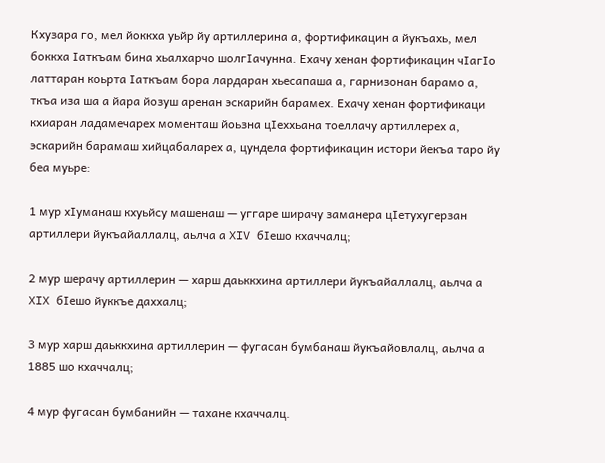Кхузара го, мел йоккха уьйр йу артиллерина а, фортификацин а йукъахь, мел боккха Ӏаткъам бина хьалхарчо шолгӀачунна. Ехачу хенан фортификацин чӀагӀо латтаран коьрта Ӏаткъам бора лардаран хьесапаша а, гарнизонан барамо а, ткъа иза ша а йара йозуш аренан эскарийн барамех. Ехачу хенан фортификаци кхиаран ладамечарех моменташ йоьзна цӀеххьана тоеллачу артиллерех а, эскарийн барамаш хийцабаларех а, цундела фортификацин истори йекъа таро йу беа муьре:

1 мур хӀуманаш кхуьйсу машенаш — уггаре ширачу заманера цӀетухугерзан артиллери йукъайаллалц, аьлча а XIV бӀешо кхаччалц;

2 мур шерачу артиллерин — харш даьккхина артиллери йукъайаллалц, аьлча а XIX бӀешо йуккъе даххалц;

3 мур харш даьккхина артиллерин — фугасан бумбанаш йукъайовлалц, аьлча а 1885 шо кхаччалц;

4 мур фугасан бумбанийн — тахане кхаччалц.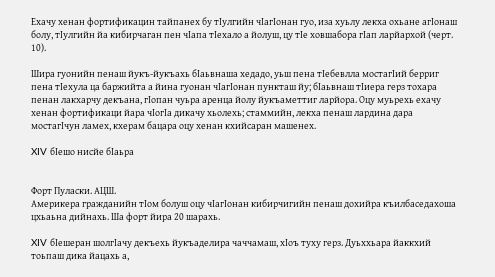Ехачу хенан фортификацин тайпанех бу тӀулгийн чӀагӀонан гуо, иза хуьлу лекха охьане агӀонаш болу, тӀулгийн йа кибирчаган пен чӀапа тӀехало а йолуш, цу тӀе ховшабора гӀап ларйархой (черт. 10).

Шира гуонийн пенаш йукъ-йукъахь бӀаьвнаша хедадо, уьш пена тӀебевлла мостагӀий берриг пена тӀехула ца баржийта а йина гуонан чӀагӀонан пункташ йу; бӀаьвнаш тӀиера герз тохара пенан лакхарчу декъана, гӀопан чуьра аренца йолу йукъаметтиг ларйора. Оцу муьрехь ехачу хенан фортификаци йара чӀогӀа дикачу хьолехь; стаммийн, лекха пенаш лардина дара мостагӀчун ламех, кхерам бацара оцу хенан кхийсаран машенех.

XIV бӀешо нисйе бӀаьра


Форт Пуласки. АЦШ.
Америкера гражданийн тӀом болуш оцу чӀагӀонан кибирчигийн пенаш дохийра къилбаседахоша цхьаьна дийнахь. Ша форт йира 20 шарахь.

XIV бӀешеран шолгӀачу декъехь йукъаделира чаччамаш, хӀоъ туху герз. Дуьххьара йаккхий тоьпаш дика йацахь а,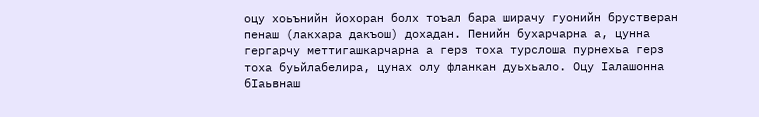оцу хоьънийн йохоран болх тоъал бара ширачу гуонийн брустверан пенаш (лакхара дакъош) дохадан. Пенийн бухарчарна а, цунна гергарчу меттигашкарчарна а герз тоха турслоша пурнехьа герз тоха буьйлабелира, цунах олу фланкан дуьхьало. Оцу Ӏалашонна бӀаьвнаш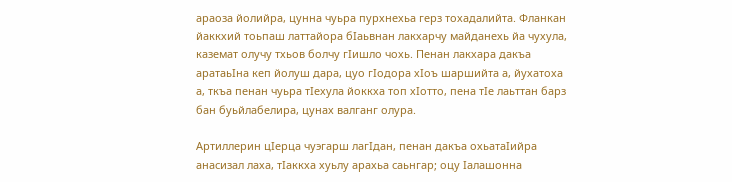араоза йолийра, цунна чуьра пурхнехьа герз тохадалийта. Фланкан йаккхий тоьпаш латтайора бӀаьвнан лакхарчу майданехь йа чухула, каземат олучу тхьов болчу гӀишло чохь. Пенан лакхара дакъа аратаьӀна кеп йолуш дара, цуо гӀодора хӀоъ шаршийта а, йухатоха а, ткъа пенан чуьра тӀехула йоккха топ хӀотто, пена тӀе лаьттан барз бан буьйлабелира, цунах валганг олура.

Артиллерин цӀерца чуэгарш лагӀдан, пенан дакъа охьатаӀийра анасизал лаха, тӀаккха хуьлу арахьа саьнгар; оцу Ӏалашонна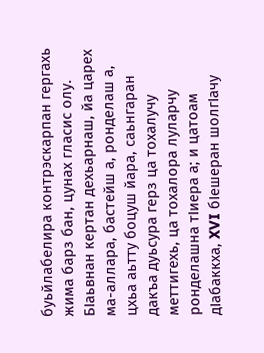буьйлабелира контрэскарпан гергахь жима барз бан, цунах гласис олу. БӀаьвнан кертан дехьарнаш, йа царех ма-аллара, бастейш а, ронделаш а, цхьа аьтту боцуш йара, саьнгаран дакъа дуьсура герз ца тохалучу меттигехь, ца тохалора луларчу ронделашна тӀиера а; и цатоам дӀабаккха, XVI бӀешеран шолгӀачу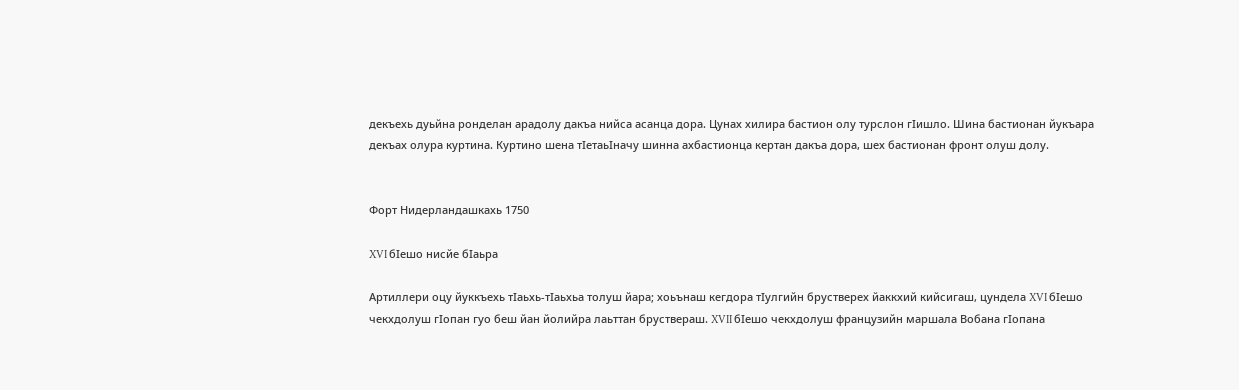декъехь дуьйна ронделан арадолу дакъа нийса асанца дора. Цунах хилира бастион олу турслон гӀишло. Шина бастионан йукъара декъах олура куртина. Куртино шена тӀетаьӀначу шинна ахбастионца кертан дакъа дора, шех бастионан фронт олуш долу.


Форт Нидерландашкахь 1750

XVI бӀешо нисйе бӀаьра

Артиллери оцу йуккъехь тӀаьхь-тӀаьхьа толуш йара; хоьънаш кегдора тӀулгийн брустверех йаккхий кийсигаш, цундела XVI бӀешо чекхдолуш гӀопан гуо беш йан йолийра лаьттан бруствераш. XVII бӀешо чекхдолуш французийн маршала Вобана гӀопана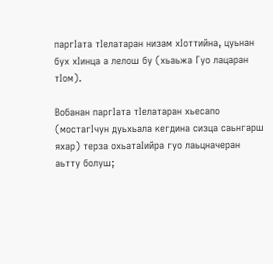паргӀата тӀелатаран низам хӀоттийна, цуьнан бух хӀинца а лелош бу (хьаьжа Гуо лацаран тӀом).

Вобанан паргӀата тӀелатаран хьесапо (мостагӀчун дуьхьала кегдина сизца саьнгарш яхар) терза охьатаӀийра гуо лаьцначеран аьтту болуш;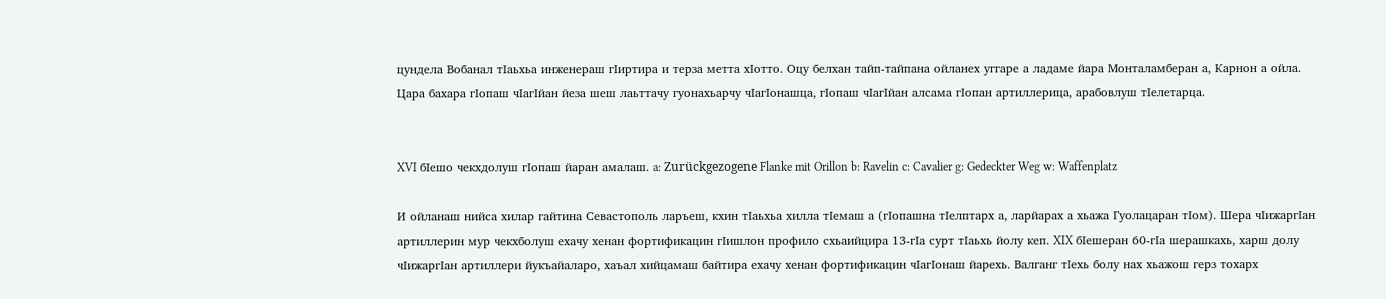цундела Вобанал тӀаьхьа инженераш гӀиртира и терза метта хӀотто. Оцу белхан тайп-тайпана ойланех уггаре а ладаме йара Монталамберан а, Карнон а ойла. Цара бахара гӀопаш чӀагӀйан йеза шеш лаьттачу гуонахьарчу чӀагӀонашца, гӀопаш чӀагӀйан алсама гӀопан артиллерица, арабовлуш тӀелетарца.


XVI бӀешо чекхдолуш гӀопаш йаран амалаш. a: Zurückgezogene Flanke mit Orillon b: Ravelin c: Cavalier g: Gedeckter Weg w: Waffenplatz

И ойланаш нийса хилар гайтина Севастополь ларъеш, кхин тӀаьхьа хилла тӀемаш а (гӀопашна тӀелптарх а, ларйарах а хьажа Гуолацаран тӀом). Шера чӀижаргӀан артиллерин мур чекхболуш ехачу хенан фортификацин гӀишлон профило схьаийцира 13-гӀа сурт тӀаьхь йолу кеп. XIX бӀешеран 60-гӀа шерашкахь, харш долу чӀижаргӀан артиллери йукъайаларо, хаъал хийцамаш байтира ехачу хенан фортификацин чӀагӀонаш йарехь. Валганг тӀехь болу нах хьажош герз тохарх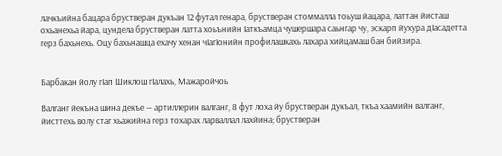лачкъийна бацара брустверан дукъан 12 футал генара, брустверан стоммалла тоьуш йацара, латтан йисташ охьанехьа йара, цундела брустверан латта хоьънийн Ӏаткъамца чушершара саьнгар чу, эскарп йухура дӀасадетта герз бахьнехь. Оцу бахьнашца ехачу хенан чӀагӀонийн профилашкахь лахара хийцамаш бан бийзира.


Барбакан йолу гӀап Шиклош гӀалахь, Мажаройчоь

Валганг йекъна шина декъе — артиллерин валганг, 8 фут лоха йу брустверан дукъал, ткъа хаамийн валганг, йисттехь волу стаг хьажийна герз тохарах ларваллал лахйина; брустверан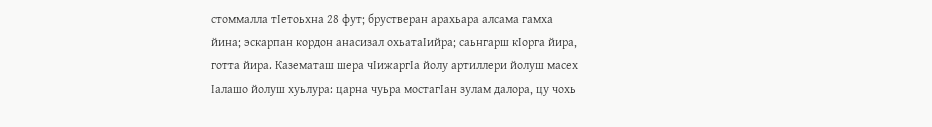стоммалла тӀетоьхна 28 фут; брустверан арахьара алсама гамха йина; эскарпан кордон анасизал охьатаӀийра; саьнгарш кӀорга йира, готта йира. Казематаш шера чӀижаргӀа йолу артиллери йолуш масех Ӏалашо йолуш хуьлура: царна чуьра мостагӀан зулам далора, цу чохь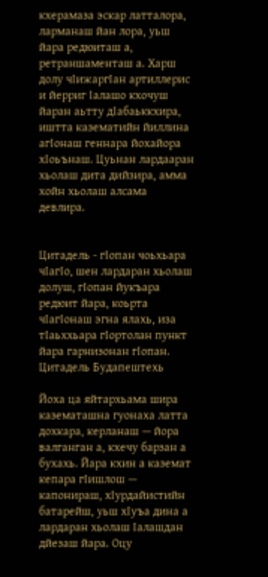кхерамаза эскар латталора, ларманаш йан лора, уьш йара редюиташ а, ретраншаменташ а. Харш долу чӀижаргӀан артиллерис и йерриг Ӏалашо кхочуш йаран аьтту дӀабаьккхира, иштта казематийн йиллина агӀонаш геннара йохайора хӀоьънаш. Цуьнан лардааран хьолаш дита дийзира, амма хойн хьолаш алсама девлира.


Цитадель - гӀопан чоьхьара чӀагӀо, шен лардаран хьолаш долуш, гӀопан йукъара редюит йара, коьрта чӀагӀонаш эгна ялахь, иза тӀаьххьара гӀортолан пункт йара гарнизонан гӀопан. Цитадель Будапештехь

Йоха ца яйтархьама шира казематашна гуонаха латта дохкара, керланаш — йора валганган а, кхечу барзан а бухахь. Йара кхин а каземат кепара гӀишлош — капонираш, хӀурдайистийн батарейш, уьш хӀуъа дина а лардаран хьолаш Ӏалашдан дйезаш йара. Оцу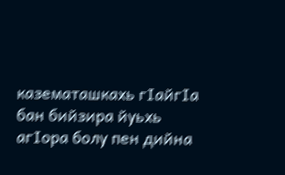казематашкахь гӀайгӀа бан бийзира йуьхь агӀора болу пен дийна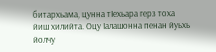битархьама, цунна тӀехьара герз тоха йиш хилийта. Оцу Ӏалашонна пенан йуьхь йолчу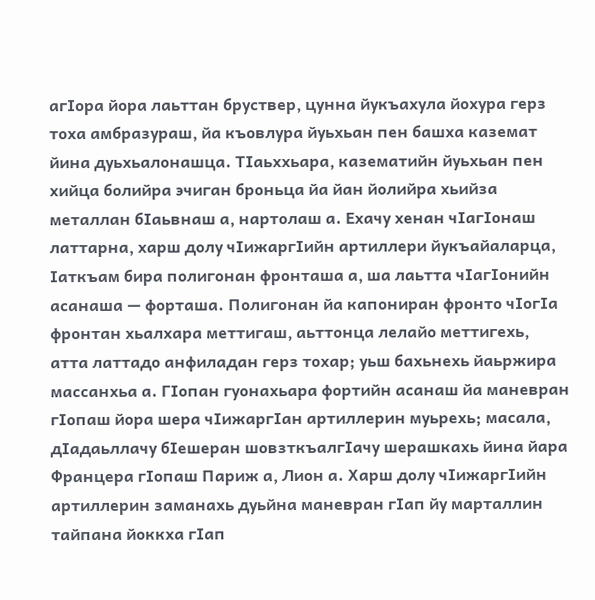агӀора йора лаьттан бруствер, цунна йукъахула йохура герз тоха амбразураш, йа къовлура йуьхьан пен башха каземат йина дуьхьалонашца. ТӀаьххьара, казематийн йуьхьан пен хийца болийра эчиган броньца йа йан йолийра хьийза металлан бӀаьвнаш а, нартолаш а. Ехачу хенан чӀагӀонаш латтарна, харш долу чӀижаргӀийн артиллери йукъайаларца, Ӏаткъам бира полигонан фронташа а, ша лаьтта чӀагӀонийн асанаша — форташа. Полигонан йа капониран фронто чӀогӀа фронтан хьалхара меттигаш, аьттонца лелайо меттигехь, атта латтадо анфиладан герз тохар; уьш бахьнехь йаьржира массанхьа а. ГӀопан гуонахьара фортийн асанаш йа маневран гӀопаш йора шера чӀижаргӀан артиллерин муьрехь; масала, дӀадаьллачу бӀешеран шовзткъалгӀачу шерашкахь йина йара Францера гӀопаш Париж а, Лион а. Харш долу чӀижаргӀийн артиллерин заманахь дуьйна маневран гӀап йу марталлин тайпана йоккха гӀап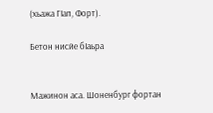(хьажа ГӀап, Форт).

Бетон нисйе бӀаьра


Мажинон аса. Шоненбург фортан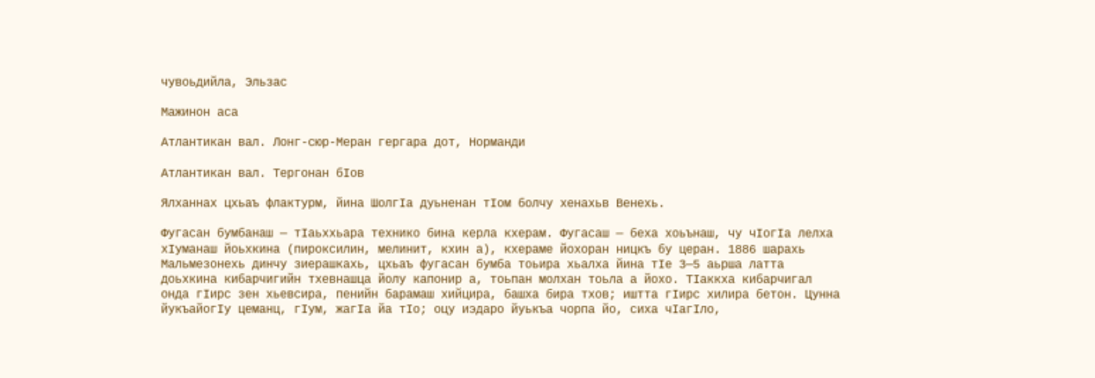чувоьдийла, Эльзас

Мажинон аса

Атлантикан вал. Лонг-сюр-Меран гергара дот, Норманди

Атлантикан вал. Тергонан бӀов

Ялханнах цхьаъ флактурм, йина ШолгӀа дуьненан тӀом болчу хенахьв Венехь.

Фугасан бумбанаш — тӀаьххьара технико бина керла кхерам. Фугасаш — беха хоьънаш, чу чӀогӀа лелха хӀуманаш йоьхкина (пироксилин, мелинит, кхин а), кхераме йохоран ницкъ бу церан. 1886 шарахь Мальмезонехь динчу зиерашкахь, цхьаъ фугасан бумба тоьира хьалха йина тӀе 3—5 аьрша латта доьхкина кибарчигийн тхевнашца йолу капонир а, тоьпан молхан тоьла а йохо. ТӀаккха кибарчигал онда гӀирс зен хьевсира, пенийн барамаш хийцира, башха бира тхов; иштта гӀирс хилира бетон. Цунна йукъайогӀу цеманц, гӀум, жагӀа йа тӀо; оцу иэдаро йуькъа чорпа йо, сиха чӀагӀло,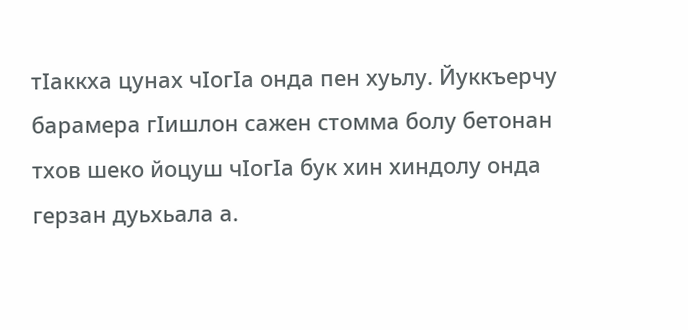тӀаккха цунах чӀогӀа онда пен хуьлу. Йуккъерчу барамера гӀишлон сажен стомма болу бетонан тхов шеко йоцуш чӀогӀа бук хин хиндолу онда герзан дуьхьала а.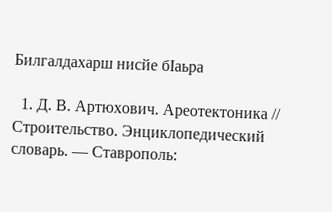Билгалдахарш нисйе бӀаьра

  1. Д. В. Артюхович. Ареотектоника // Строительство. Энциклопедический словарь. — Ставрополь: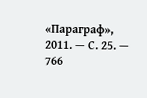«Параграф», 2011. — С. 25. — 766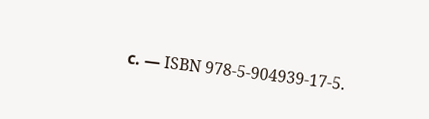с. — ISBN 978-5-904939-17-5.